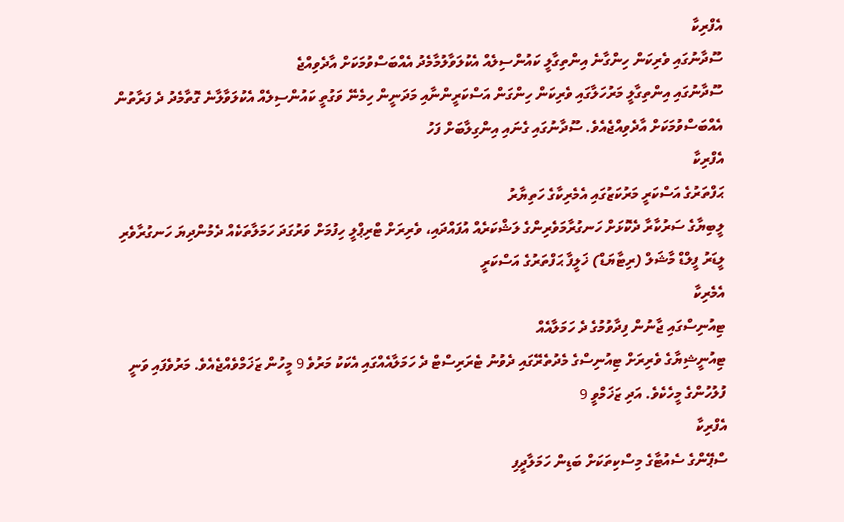އެފްރިކާ
ސޫދާނުގައި ވެރިކަން ހިންގާނެ އިންތިގާލީ ކައުންސިލެއް އެކުލަވާލުމާމެދު އެއްބަސްވުމަކަށް އާދެވިއްޖެ
ސޫދާނުގައި އިންތިގާލީ މަރުހަލާގައި ވެރިކަން ހިންގަން އަސްކަރީންނާއި މަދަނީން ހިމެނޭ ވަގުތީ ކައުންސިލެއް އެކުލަވާލާނެ ގޮތާމެދު ދެ ފަރާތުން އެއްބަސްވުމަކަށް އާދެވިއްޖެއެވެ. ސޫދާނުގައި ގެނައި އިންގިލާބަށް ފަހު
އެފްރިކާ
ޙަފްތަރުގެ އަސްކަރީ މަރުކަޒުގައި އެމެރިކާގެ ހަތިޔާރު
ލީބިޔާގެ ސަރުކާރާ ދެކޮޅަށް ހަނގުރާމަވެރިންގެ ލަޝްކަރެއް އުފައްދައި، ވެރިރަށް ޓްރިޕްލީ ހިފުމަށް ވަރުގަދަ ހަމަލާތަކެއް ދެމުންދިޔަ ހަނގުރާވެރި ލީޑަރު ފީލްޑް މާޝަލް (ރިޓާޔަޑް) ޚަލީފާ ޙަފްތަރުގެ އަސްކަރީ
އެމެރިކާ
ޓިއުނިސްގައި ޖާނުން ފިދާވުމުގެ ދެ ހަމަލާއެއް
ޓިއުނީޝިޔާގެ ވެރިރަށް ޓިއުނިސްގެ މެދުތެރޭގައި ދެވުނު ޓެރަރިސްޓް ދެ ހަމަލާއެއްގައި އެކަކު މަރުވެ 9 މީހުން ޒަޚަމްވެއްޖެއެވެ. މަރުވެފައި ވަނީ ފުލުހުންގެ މީހެކެވެ. އަދި ޒަޚަމްވީ 9
އެފްރިކާ
ސްޕޭންގެ ސެއުޓާގެ މިސްކިތަކަށް ބަޑިން ހަމަލާދީފި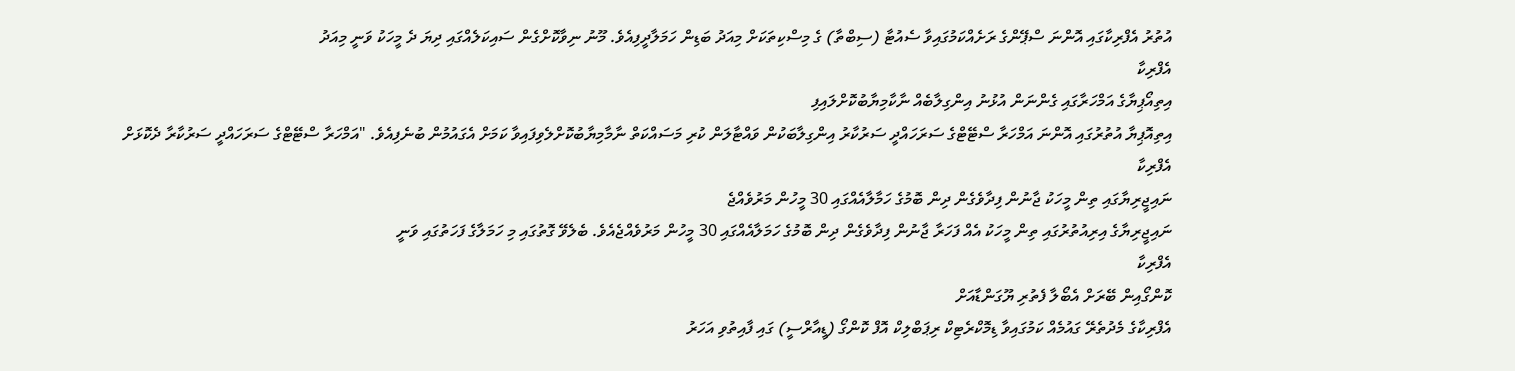އުތުރު އެފްރިކާގައި އޮންނަ ސްޕޭންގެ ރަށެއްކަމުގައިވާ ސެއުޓާ (ސިބްތާ) ގެ މިސްކިތަކަށް މިއަދު ބަޑިން ހަމަލާދީފިއެވެ. މޫނު ނިވާކޮށްގެން ސައިކަލެއްގައި ދިޔަ ދެ މީހަކު ވަނީ މިއަދު
އެފްރިކާ
އިތިއޯޕިޔާގެ އަމްހަރާގައި ގެންނަން އުޅުނު އިންގިލާބެއް ނާކާމިޔާބުކޮށްލައިފި
އިތިއޮޕިޔާ އުތުރުގައި އޮންނަ އަމްހަރާ ސްޓޭޓްގެ ސަރަހައްދީ ސަރުކާރު އިންގިލާބަކުން ވައްޓާލަން ކުރި މަސައްކަތް ނާމާމިޔާބުކޮށްލެވިފައިވާ ކަމަށް އެގައުމުން ބުނެފިއެވެ. "އަމްހަރާ ސްޓޭޓްގެ ސަރަހައްދީ ސަރުކާރާ ދެކޮޅަށް
އެފްރިކާ
ނައިޖީރިޔާގައި ތިން މީހަކު ޖާނުން ފިދާވެގެން ދިން ބޮމުގެ ހަމާލާއެއްގައި 30 މީހުން މަރުވެއްޖެ
ނައިޖީރިޔާގެ އިރިއުތުރުގައި ތިން މީހަކު އެއް ފަހަރާ ޖާނުން ފިދާވެގެން ދިން ބޮމުގެ ހަމަލާއެއްގައި 30 މީހުން މަރުވެއްޖެއެވެ. ބެލެވޭ ގޮތުގައި މި ހަމަލާގެ ފަހަތުގައި ވަނީ
އެފްރިކާ
ކޮންގޯއިން ބޭރަށް އެބޯލާ ފެތުރި ޔޫގަންޑާއަށް
އެފްރިކާގެ މެދުތެރޭ ގައުމެއް ކަމުގައިވާ ޑިމޮކްރެޓިކް ރިޕަބްލިކް އޮފް ކޮންގޯ (ޑީއާރްސީ) ގައި ފާއިތުވި އަހަރު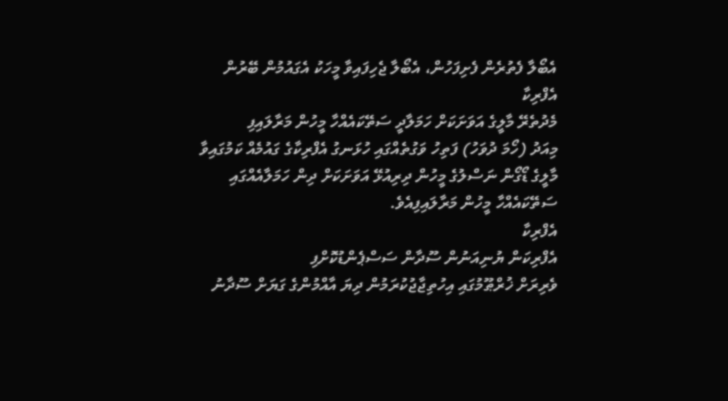އެބޯލާ ފެތުރެން ފެށިފަހުން، އެބޯލާ ޖެހިފައިވާ މީހަކު އެގައުމުން ބޭރުން
އެފްރިކާ
މެދުތެރޭ މާލީގެ އަވަށަކަށް ހަމަލާދީ ސަތޭކައެއްހާ މީހުން މަރާލައިފި
މިއަދު (ހޯމަ ދުވަހު) ފަތިހު ވަގުތެއްގައި ހުޅަނގު އެފްރިކާގެ ގައުމެއް ކަމުގައިވާ މާލީގެ ޑޯގޯން ނަސްލުގެ މީހުން ދިރިއުޅޭ އަވަށަކަށް ދިން ހަމަލާއެއްގައި ސަތޭކައެއްހާ މީހުން މަރާލައިފިއެވެ.
އެފްރިކާ
އެފްރިކަން ޔުނިއަނުން ސޫދާން ސަސްޕެންޑުކޮށްފި
ވެރިރަށް ޚުރްޠޫމުގައި އިހުތިޖާޖުކުރަމުން ދިޔަ އާއްމުންގެ ގަޔަށް ސޫދާނު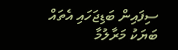ސިފައިން ބަޑިޖަހައި އެތައް ބަޔަކު މަރާލުމާ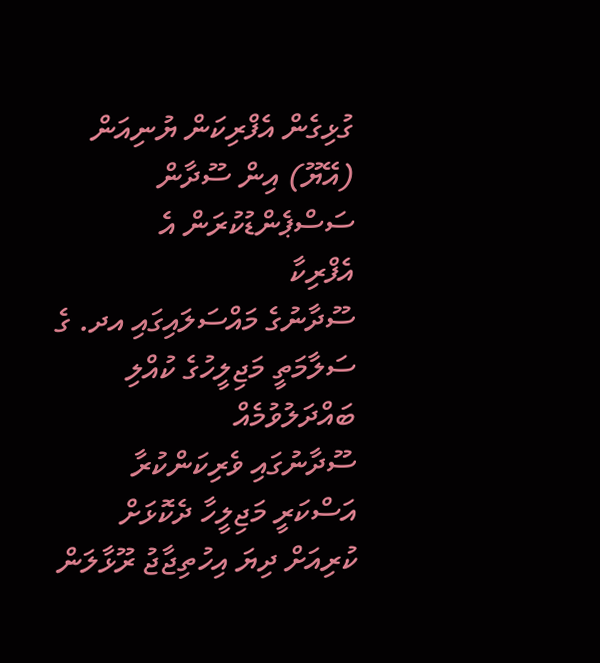ގުޅިގެން އެފްރިކަން ޔުނިއަން (އޭޔޫ) އިން ސޫދާން ސަސްޕެންޑުކުރަން އެ
އެފްރިކާ
ސޫދާނުގެ މައްސަލައިގައި އދ. ގެ ސަލާމަތީ މަޖިލީހުގެ ކުއްލި ބައްދަލުވުމެއް
ސޫދާނުގައި ވެރިކަންކުރާ އަސްކަރީ މަޖިލީހާ ދެކޮޅަށް ކުރިއަށް ދިޔަ އިހުތިޖާޖު ރޫޅާލަން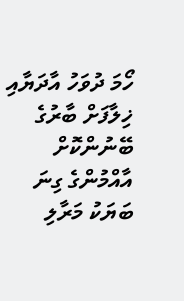ހޯމަ ދުވަހު އާދަޔާއި ޚިލާފަށް ބާރުގެ ބޭނުންކޮށް އާއްމުންގެ ގިނަ ބަޔަކު މަރާލި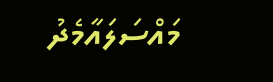މައްސަލައާމެދު